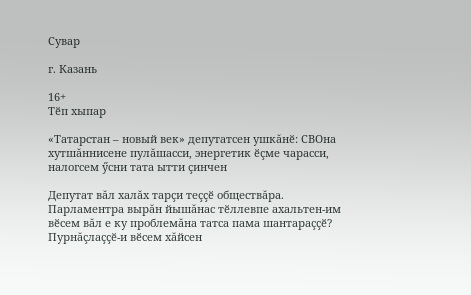Сувар

г. Казань

16+
Тӗп хыпар

«Татарстан – новый век» депутатсен ушкăнӗ: СВОна хутшăннисене пулăшасси, энергетик ӗçме чарасси, налогсем ӳсни тата ытти çинчен

Депутат вăл халăх тарçи теççӗ обществăра. Парламентра вырăн йышăнас тӗллевпе ахальтен-им вӗсем вăл е ку проблемăна татса пама шантараççӗ? Пурнăçлаççӗ-и вӗсем хăйсен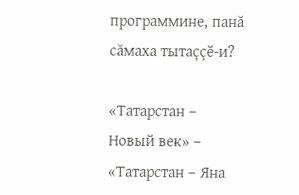программине, панă сăмаха тытаççӗ-и?

«Татарстан – Новый век» – «Татарстан – Яна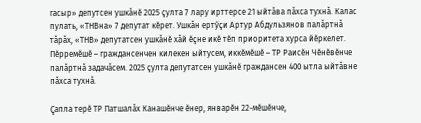гасыр» депутсен ушкăнӗ 2025 çулта 7 лару ирттерсе 21 ыйтăва пăхса тухнă. Калас пулать, «ТНВна» 7 депутат кӗрет. Ушкăн ертӳçи Артур Абдульзянов палăртнă тăрăх, «ТНВ» депутатсен ушкăнӗ хăй ӗçне икӗ тӗп приоритета хурса йӗркелет. Пӗрремӗшӗ – граждансенчен килекен ыйтусем, иккӗмӗшӗ – ТР Раисӗн Чӗнӗвӗнче палăртнă задачăсем. 2025 çулта депутатсен ушкăнӗ граждансен 400 ытла ыйтăвне пăхса тухнă.

Çапла терӗ ТР Патшалăх Канашӗнче ӗнер, январӗн 22-мӗшӗнче,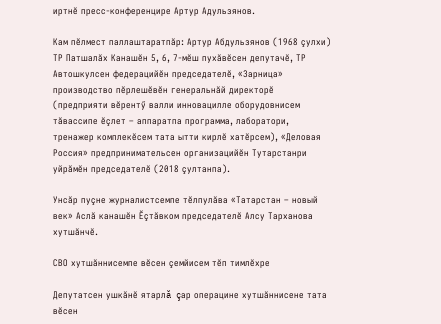иртнӗ пресс-конференцире Артур Адульзянов.

Кам пӗлмест паллаштаратпăр: Артур Абдульзянов (1968 çулхи) ТР Патшалăх Канашӗн 5, 6, 7-мӗш пухăвӗсен депутачӗ, ТР Автошкулсен федерацийӗн председателӗ, «Зарница» производство пӗрлешӗвӗн генеральнăй директорӗ (предприяти вӗрентӳ валли инновацилле оборудовнисем тăвассипе ӗçлет – аппаратпа программа, лаборатори, тренажер комплекӗсем тата ытти кирлӗ хатӗрсем), «Деловая Россия» предпринимательсен организацийӗн Тутарстанри уйрăмӗн председателӗ (2018 çултанпа).

Унсăр пуçне журналистсемпе тӗлпулăва «Татарстан – новый век» Аслă канашӗн Ӗçтăвком председателӗ Алсу Тарханова хутшăнчӗ.

СВО хутшăннисемпе вӗсен çемйисем тӗп тимлӗхре

Депутатсен ушкăнӗ ятарлă çар операцине хутшăннисене тата вӗсен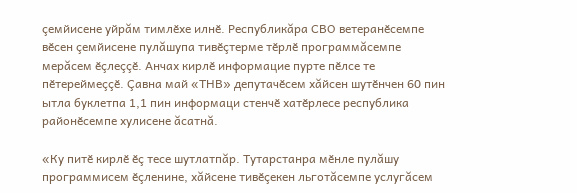çемйисене уйрăм тимлӗхе илнӗ. Республикăра СВО ветеранӗсемпе вӗсен çемйисене пулăшупа тивӗçтерме тӗрлӗ программăсемпе мерăсем ӗçлеççӗ. Анчах кирлӗ информацие пурте пӗлсе те пӗтереймеççӗ. Çавна май «ТНВ» депутачӗсем хăйсен шутӗнчен 60 пин ытла буклетпа 1,1 пин информаци стенчӗ хатӗрлесе республика районӗсемпе хулисене ăсатнă.

«Ку питӗ кирлӗ ӗç тесе шутлатпăр. Тутарстанра мӗнле пулăшу программисем ӗçленине, хăйсене тивӗçекен льготăсемпе услугăсем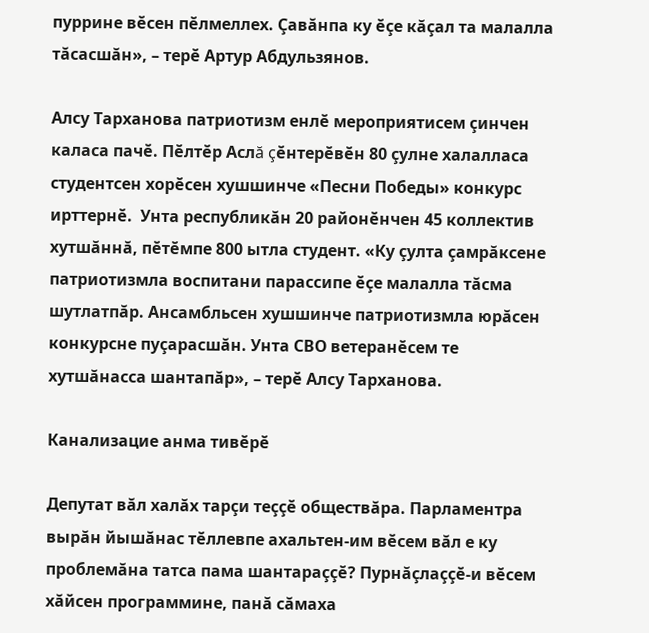пуррине вӗсен пӗлмеллех. Çавăнпа ку ӗçе кăçал та малалла тăсасшăн», – терӗ Артур Абдульзянов.

Алсу Тарханова патриотизм енлӗ мероприятисем çинчен каласа пачӗ. Пӗлтӗр Аслă çӗнтерӗвӗн 80 çулне халалласа студентсен хорӗсен хушшинче «Песни Победы» конкурс ирттернӗ.  Унта республикăн 20 районӗнчен 45 коллектив хутшăннă, пӗтӗмпе 800 ытла студент. «Ку çулта çамрăксене патриотизмла воспитани парассипе ӗçе малалла тăсма шутлатпăр. Ансамбльсен хушшинче патриотизмла юрăсен конкурсне пуçарасшăн. Унта СВО ветеранӗсем те хутшăнасса шантапăр», – терӗ Алсу Тарханова.

Канализацие анма тивӗрӗ

Депутат вăл халăх тарçи теççӗ обществăра. Парламентра вырăн йышăнас тӗллевпе ахальтен-им вӗсем вăл е ку проблемăна татса пама шантараççӗ? Пурнăçлаççӗ-и вӗсем хăйсен программине, панă сăмаха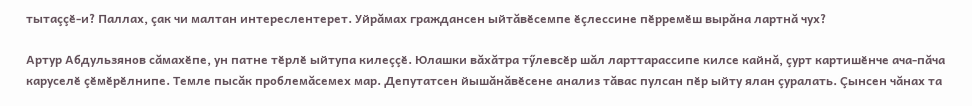тытаççӗ-и? Паллах, çак чи малтан интереслентерет. Уйрăмах граждансен ыйтăвӗсемпе ӗçлессине пӗрремӗш вырăна лартнă чух?

Артур Абдульзянов сăмахӗпе, ун патне тӗрлӗ ыйтупа килеççӗ. Юлашки вăхăтра тӳлевсӗр шăл ларттарассипе килсе кайнă, çурт картишӗнче ача-пăча каруселӗ çӗмӗрӗлнипе. Темле пысăк проблемăсемех мар. Депутатсен йышăнăвӗсене анализ тăвас пулсан пӗр ыйту ялан çуралать. Çынсен чăнах та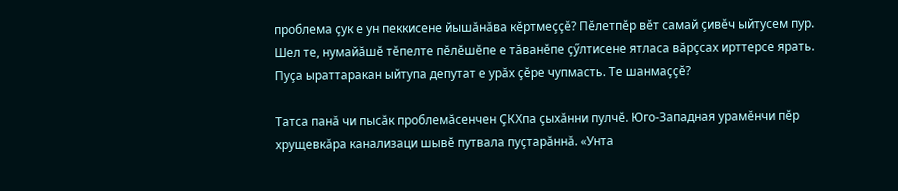проблема çук е ун пеккисене йышăнăва кӗртмеççӗ? Пӗлетпӗр вӗт самай çивӗч ыйтусем пур. Шел те, нумайăшӗ тӗпелте пӗлӗшӗпе е тăванӗпе çӳлтисене ятласа вăрçсах ирттерсе ярать. Пуçа ыраттаракан ыйтупа депутат е урăх çӗре чупмасть. Те шанмаççӗ?

Татса панă чи пысăк проблемăсенчен ÇКХпа çыхăнни пулчӗ. Юго-Западная урамӗнчи пӗр хрущевкăра канализаци шывӗ путвала пуçтарăннă. «Унта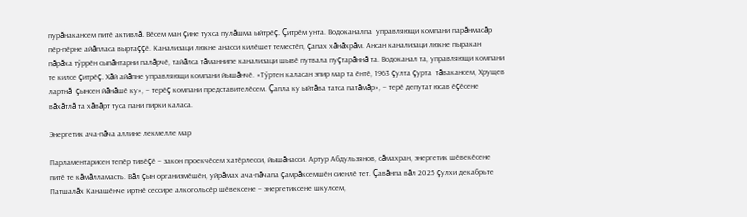пурăнакансем питӗ активлă. Вӗсем ман çине тухса пулăшма ыйтрӗç. Çитрӗм унта. Водоканалпа  управляющи компани парăнмасăр пӗр-пӗрне айăпласа выртаççӗ. Канализаци люкне анасси килӗшет теместӗп, çапах хăнăхрăм. Ансан канализаци люкне пыракан пăрăха тӳррӗн сыпăнтарни палăрчӗ, тайăлса тăманнипе канализаци шывӗ путвала пуçтарăннă та. Водоканал та, управляющи компани те килсе çитрӗç. Хăй айăпне управляющи компани йышăнчӗ. «Тӳртен каласан эпир мар та ӗнтӗ, 1963 çулта çурта  тăвакансем, Хрущев лартнă  çынсен йăнăшӗ ку», – терӗç компани представителӗсем. Çапла ку ыйтăва татса патăмăр», – терӗ депутат юсав ӗçӗсене вăхăтлă та хăвăрт туса пани пирки каласа.

Энергетик ача-пăча аллине лекмелле мар

Парламентарисен тепӗр тивӗçӗ – закон проекчӗсем хатӗрлесси, йышăнасси. Артур Абдульзянов, сăмахран, энергетик шӗвекӗсене питӗ те кăмăлламасть. Вăл çын организмӗшӗн, уйрăмах ача-пăчапа çамрăксемшӗн сиенлӗ тет. Çавăнпа вăл 2025 çулхи декабрьте Патшалăх Канашӗнче иртнӗ сессире алкогольсӗр шӗвексене – энергетиксене шкулсем,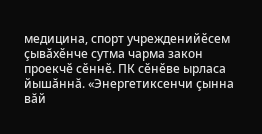медицина, спорт учрежденийӗсем çывăхӗнче сутма чарма закон проекчӗ сӗннӗ. ПК сӗнӗве ырласа йышăннă. «Энергетиксенчи çынна вăй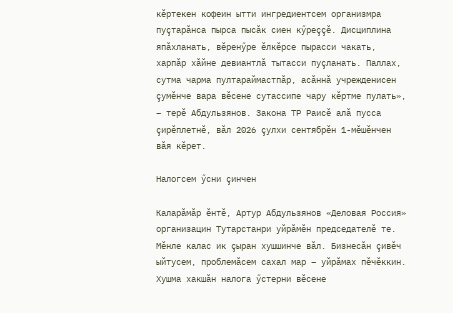кӗртекен кофеин ытти ингредиентсем организмра пуçтарăнса пырса пысăк сиен кӳреççӗ. Дисциплина япăхланать, вӗренӳре ӗлкӗрсе пырасси чакать, харпăр хăйне девиантлă тытасси пуçланать. Паллах, сутма чарма пултараймастпăр, асăннă учрежденисен çумӗнче вара вӗсене сутассипе чару кӗртме пулать», – терӗ Абдульзянов. Закона ТР Раисӗ алă пусса çирӗплетнӗ, вăл 2026 çулхи сентябрӗн 1-мӗшӗнчен вăя кӗрет.

Налогсем ӳсни çинчен

Каларăмăр ӗнтӗ, Артур Абдульзянов «Деловая Россия» организацин Тутарстанри уйрăмӗн председателӗ те. Мӗнле калас ик çыран хушшинче вăл. Бизнесăн çивӗч ыйтусем, проблемăсем сахал мар – уйрăмах пӗчӗккин. Хушма хакшăн налога ӳстерни вӗсене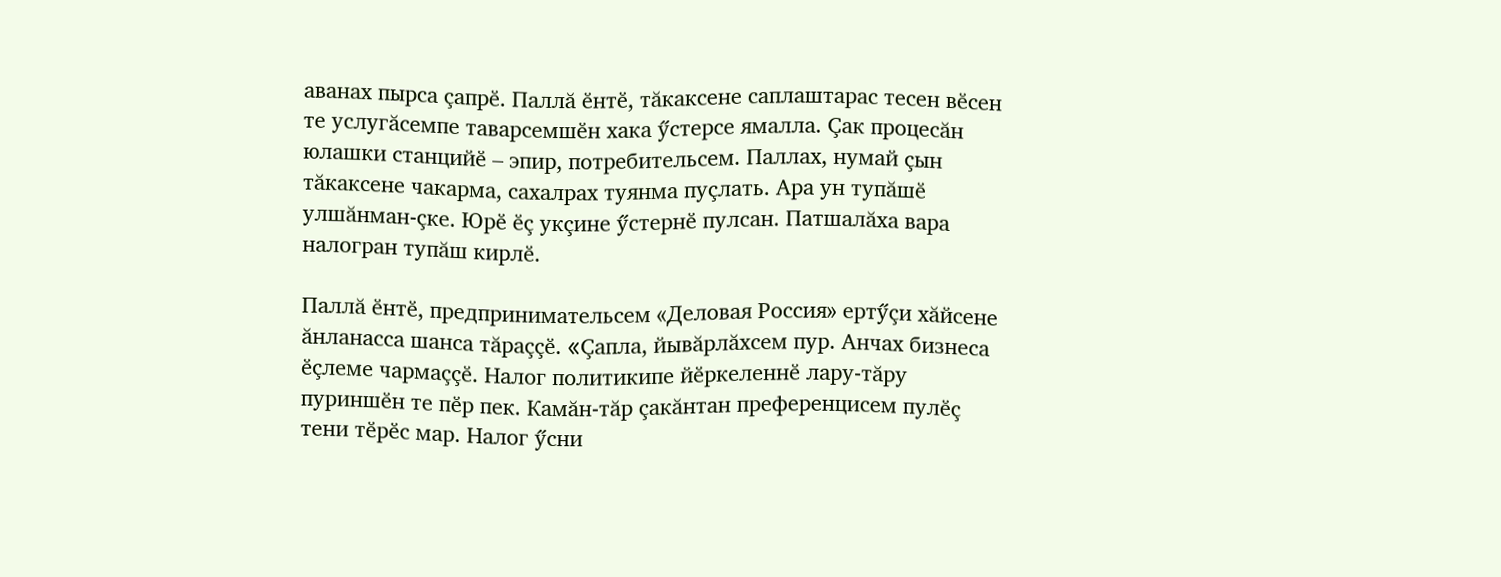аванах пырса çапрӗ. Паллă ӗнтӗ, тăкаксене саплаштарас тесен вӗсен те услугăсемпе таварсемшӗн хака ӳстерсе ямалла. Çак процесăн юлашки станцийӗ – эпир, потребительсем. Паллах, нумай çын тăкаксене чакарма, сахалрах туянма пуçлать. Ара ун тупăшӗ улшăнман-çке. Юрӗ ӗç укçине ӳстернӗ пулсан. Патшалăха вара налогран тупăш кирлӗ.

Паллă ӗнтӗ, предпринимательсем «Деловая Россия» ертӳçи хăйсене ăнланасса шанса тăраççӗ. «Çапла, йывăрлăхсем пур. Анчах бизнеса ӗçлеме чармаççӗ. Налог политикипе йӗркеленнӗ лару-тăру пуриншӗн те пӗр пек. Камăн-тăр çакăнтан преференцисем пулӗç тени тӗрӗс мар. Налог ӳсни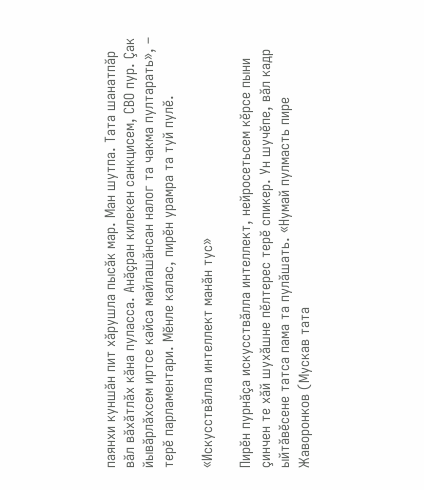паянхи куншăн пит хăрушла пысăк мар. Ман шутпа. Тата шанатпăр вăл вăхăтлăх кăна пуласса. Анăçран килекен санкцисем, СВО пур. Çак йывăрлăхсем иртсе кайса майлашăнсан налог та чакма пултарать», – терӗ парламентари. Мӗнле калас, пирӗн урамра та туй пулӗ.

«Искусствăлла интеллект манăн тус»

Пирӗн пурнăçа искусствăлла интеллект, нейросетьсем кӗрсе пыни çинчен те хăй шухăшне пӗлтерес терӗ спикер. Ун шучӗпе, вăл кадр ыйтăвӗсене татса пама та пулăшать. «Нумай пулмасть пире Жаворонков (Мускав тата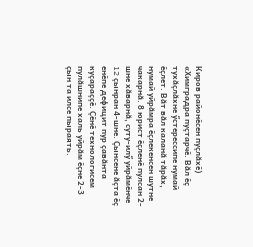Киров районӗсен пуçлăхӗ) «Химградра пуçтарчӗ. Вăл ӗç тухăçлăхне ӳстерессипе нумай ӗçлет. Вăт вăл каланă тăрăх, нумай уйрăмра ӗçлекенсен шутне чакарнă. 8 юрист ӗçленӗ пулсан 2-шне хăварнă, суту-илӳ уйрăмӗнче 12 çынран 4-шне. Çынсене ăçта ӗç енӗпе дефицит пур çавăнта куçараççӗ. Çӗнӗ технологисем пулăшнипе халь уйрăм ӗçне 2-3 çын та илсе пыраять.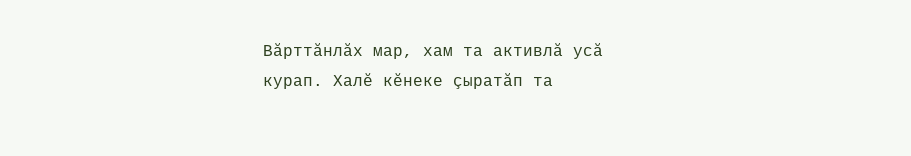Вăрттăнлăх мар, хам та активлă усă курап. Халӗ кӗнеке çыратăп та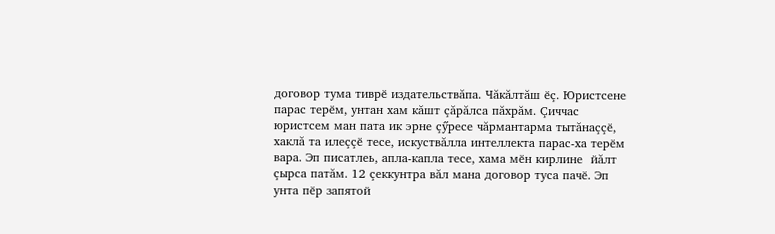договор тума тиврӗ издательствăпа. Чăкăлтăш ӗç. Юристсене парас терӗм, унтан хам кăшт çăрăлса пăхрăм. Çиччас юристсем ман пата ик эрне çӳресе чăрмантарма тытăнаççӗ, хаклă та илеççӗ тесе, искуствăлла интеллекта парас-ха терӗм вара. Эп писатлеь, апла-капла тесе, хама мӗн кирлине  йăлт çырса патăм. 12 çеккунтра вăл мана договор туса пачӗ. Эп унта пӗр запятой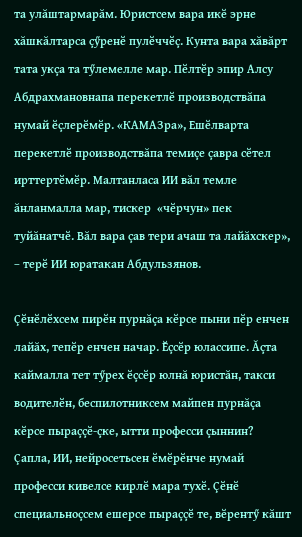та улăштармарăм. Юристсем вара икӗ эрне хăшкăлтарса çӳренӗ пулӗччӗç. Кунта вара хăвăрт тата укçа та тӳлемелле мар. Пӗлтӗр эпир Алсу Абдрахмановнапа перекетлӗ производствăпа нумай ӗçлерӗмӗр. «КАМАЗра», Ешӗлварта перекетлӗ производствăпа темиçе çавра сӗтел ирттертӗмӗр. Малтанласа ИИ вăл темле ăнланмалла мар, тискер  «чӗрчун» пек туйăнатчӗ. Вăл вара çав тери ачаш та лайăхскер», – терӗ ИИ юратакан Абдульзянов.

Çӗнӗлӗхсем пирӗн пурнăçа кӗрсе пыни пӗр енчен лайăх, тепӗр енчен начар. Ӗçсӗр юлассипе. Ăçта каймалла тет тӳрех ӗçсӗр юлнă юристăн, такси водителӗн, беспилотниксем майпен пурнăçа кӗрсе пыраççӗ-çке, ытти професси çыннин? Çапла, ИИ, нейросетьсен ӗмӗрӗнче нумай професси кивелсе кирлӗ мара тухӗ. Çӗнӗ специальноçсем ешерсе пыраççӗ те, вӗрентӳ кăшт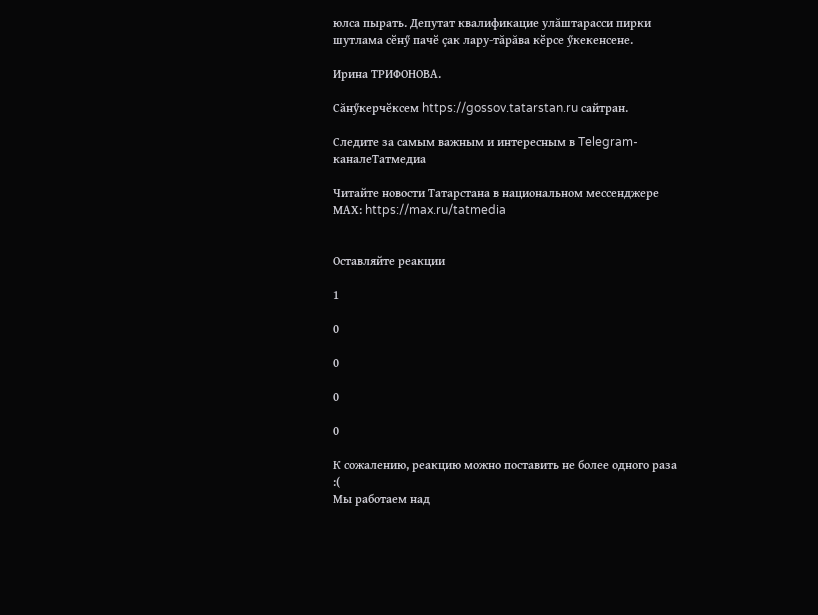юлса пырать. Депутат квалификацие улăштарасси пирки шутлама сӗнӳ пачӗ çак лару-тăрăва кӗрсе ӳкекенсене.

Ирина ТРИФОНОВА.

Сăнӳкерчӗксем https://gossov.tatarstan.ru сайтран.

Следите за самым важным и интересным в Telegram-каналеТатмедиа

Читайте новости Татарстана в национальном мессенджере MАХ: https://max.ru/tatmedia


Оставляйте реакции

1

0

0

0

0

К сожалению, реакцию можно поставить не более одного раза :(
Мы работаем над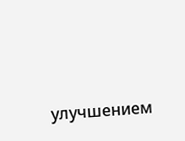улучшением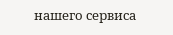нашего сервиса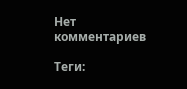Нет комментариев

Теги: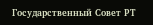Государственный Совет РТ